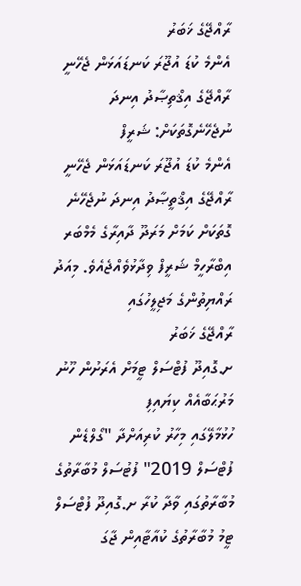ރާއްޖޭގެ ޚަބަރު
އެންމެ ކުޑަ އުޖޫރަ ކަނޑައަޅަން ޖެހޭނީ ރާއްޖޭގެ އިޤްތިޞާދު އިނދަ ނުޖެހޭނެގޮތަކަށް: ޝަރީފް
އެންމެ ކުޑަ އުޖޫރަ ކަނޑައަޅަން ޖެހޭނީ ރާއްޖޭގެ އިޤްތީޞާދު އިނދަ ނުޖެހޭނެ ގޮތަކަށް ކަމަށް މަރަދޫ ދާއިރާގެ މެމްބަރ އިބްރާހީމް ޝަރީފް ވިދާޅުވެއްޖެއެވެ. މިއަދު ރައްޔިތުންގެ މަޖިލީހުގައި
ރާއްޖޭގެ ޚަބަރު
ށ.ގޮއިދޫ ފުޓްސަލް ޓީމަށް އެރަށުން ހޫނު މަރުޙަބާއެއް ކިޔައިފި
ހުޅުމާލޭގައި މިހާރު ކުރިއަށްދާ "ގޯލްޑެން ފުޓްސަލް 2019" ފުޓުސަލް މުބާރާތުގެ  މުބާރާތުގައި ވާދާ ކުރާ ށ.ގޮއިދޫ ފުޓްސަލް ޓީމު މުބާރާތުގެ ކުއާޓާއިން ޖާގަ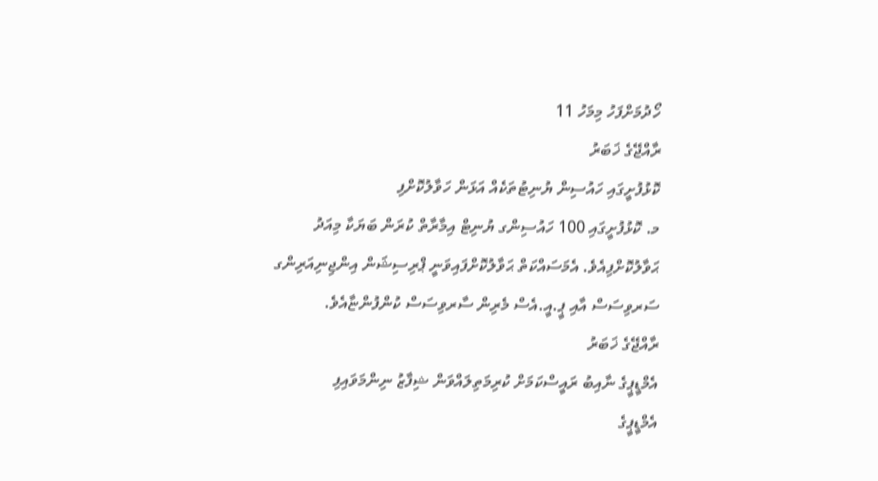ހޯދުމަށްފަހު މިމަހު 11
ރާއްޖޭގެ ޚަބަރު
ކޮޅުފުށީގައި ހައުސިން ޔުނިޓުތަކެއް އަޅަން ހަވާލުކޮށްފި
މ. ކޮޅުފުށީގައި 100 ހައުސިންގ ޔުނިޓް އިމާރާތް ކުރަން ބަޔަކާ މިއަދު ޙަވާލުކޮށްފިއެވެ. އެމަސައްކަތް ޙަވާލުކޮށްފައިވަނީ ޕްރިސިޝަން އިންޖިނިއަރިންގ ސަރވިސަސް އާއި ޕީ.އީ.އެސް މެރިން ސާރވިސަސް ކުންފުންޏާއެވެ.
ރާއްޖޭގެ ޚަބަރު
އެމްޑީޕީގެ ނާއިބު ރައީސްކަމަށް ކުރިމަތިލައްވަން ޝިފާޒު ނިންމަވައިފި
އެމްޑީޕީގެ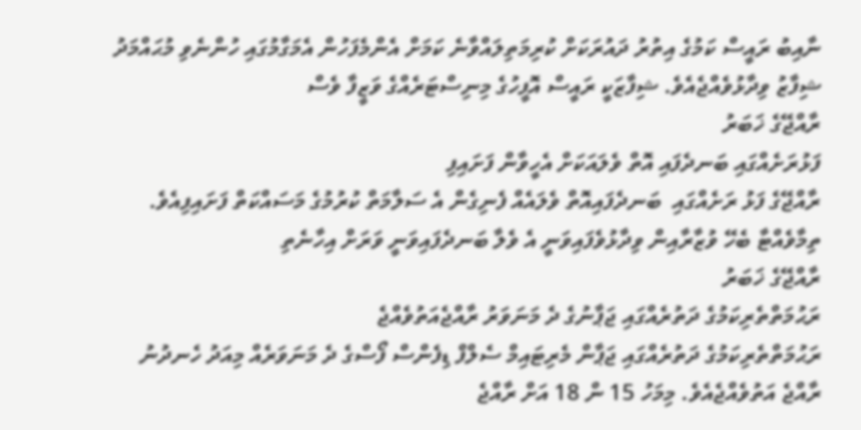ނާއިބު ރައީސް ކަމުގެ އިތުރު ދައުރަކަށް ކުރިމަތިލައްވާނެ ކަމަށް އެންމެފަހުން އެމަގާމުގައި ހުންނެވި މުޙައްމަދު ޝިފާޒު ވިދާޅުވެއްޖެއެވެ. ޝިފާޒަކީ ރައީސް އޮފީހުގެ މިނިސްޓަރެއްގެ ވަޒީފާ ވެސް
ރާއްޖޭގެ ޚަބަރު
ފަޅުރަށެއްގައި ބަނދެފައި އޮތް ވެލައަކަށް އެހީވާން ފަށައިފި
ރާއްޖޭގެ ފަޅު ރަށެއްގައި  ބަނދެފައިއޮތް ވެލައެއް ފެނިގެން އެ ސަލާމަތް ކުރުމުގެ މަސައްކަތް ފަށައިފިއެވެ. ތިމާވެއްޓާ ބެހޭ ވުޒާރާއިން ވިދާޅުވެފައިވަނީ އެ ވެލާ ބަނދެފައިވަނީ ވަރަށް އިހާނެތި
ރާއްޖޭގެ ޚަބަރު
ރަޙުމަތްތެރިކަމުގެ ދަތުރެއްގައި ޖަޕާނުގެ ދެ މަނަވަރު ރާއްޖެއަތުވެއްޖެ
ރަޙުމަތްތެރިކަމުގެ ދަތުރެއްގައި ޖަޕާން މެރިޓައިމް ސެލްފް ޑިފެންސް ފޯސްގެ ދެ މަނަވަރެއް މިއަދު ހެނދުނު ރާއްޖެ އަތުވެއްޖެއެވެ. މިމަހު 15 ން 18 އަށް ރާއްޖެ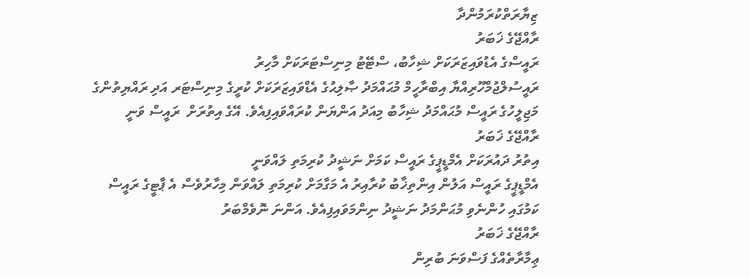ޒިޔާރަތްކުރަމުންދާ
ރާއްޖޭގެ ޚަބަރު
ރައީސްގެ އެޑުވައިޒަރަކަށް ޝިހާބު، ސްޓޭޓު މިނިސްޓަރަކަށް މާހިރު
ރައީސުލްޖުމްހޫރިއްޔާ އިބްރާހީމް މުޙައްމަދު ޞާލިޙުގެ އެޑްވައިޒަރަކަށް ކުރީގެ މިނިސްޓަރ އަދި ރައްޔިތުންގެ މަޖިލީހުގެ ރައީސް މުޙައްމަދު ޝިހާބު މިއަދު އަންޔަން ކުރައްވައިފިއެވެ. އޭގެ އިތުރަށް  ރައީސް ވަނީ
ރާއްޖޭގެ ޚަބަރު
އިތުރު ދައުރަކަށް އެމްޑީޕީގެ ރައީސް ކަމަށް ނަޝީދު ކުރިމަތި ލައްވަނީ
އެމްޑީޕީގެ ރައީސް އަލުން އިންތިޚާބު ކުރާއިރު އެ މަގާމަށް ކުރިމަތި ލައްވަން މިހާރުވެސް އެ ޕާޓީގެ ރައީސް ކަމުގައި ހުންނެވި މުޙަންމަދު ނަޝީދު ނިންމަވައިފިއެވެ. އަންނަ ނޮވެމްބަރު
ރާއްޖޭގެ ޚަބަރު
ޢިމާރާތެއްގެ ފަސްވަނަ ބުރިން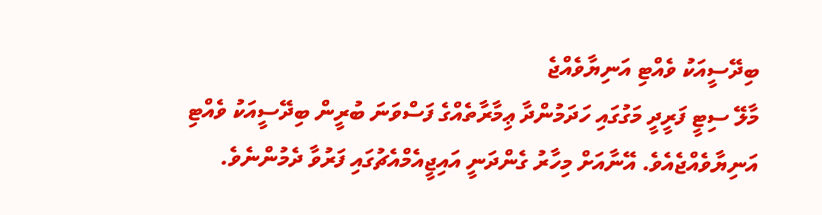ބިދޭސީއަކު ވެއްޓި އަނިޔާވެއްޖެ
މާލޭ ސިޓީ ފަރީދީ މަގުގައި ހަދަމުންދާ ޢިމާރާތެއްގެ ފަސްވަނަ ބުރީން ބިދޭސީއަކު ވެއްޓި އަނިޔާވެއްޖެއެވެ. އޭނާއަށް މިހާރު ގެންދަނީ އައިޖީއެމްއެޗުގައި ފަރުވާ ދެމުންނެވެ.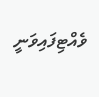ވެއްޓިފައިވަނީ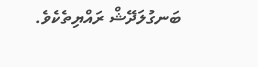ބަނގުލަދޭޝް ރައްޔިތެކެވެ.